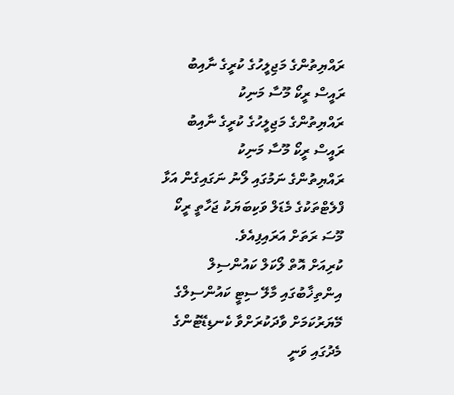ރައްޔިތުންގެ މަޖިލީހުގެ ކުރީގެ ނާއިބު ރައީސް ރީކޯ މޫސާ މަނިކު
ރައްޔިތުންގެ މަޖިލީހުގެ ކުރީގެ ނާއިބު ރައީސް ރީކޯ މޫސާ މަނިކު
ރައްޔިތުންގެ ނަމުގައި ލޯނު ނަގައިގެން އަޅާ ފްލެޓްތަކުގެ މެޑަލް ވަކިބަޔަކު ޖަހާތީ ރީކޯ މޫސަ ރަތަށް އަރައިފިއެވެ.
ކުރިއަށް އޮތް ލޯކަލް ކައުންސިލް އިންތިޚާބުގައި މާލޭ ސިޓީ ކައުންސިލްގެ މޭޔަރުކަމަށް ވާދަކުރަށްވާ ކެނޑިޑޭޓުންގެ މެދުގައި ވަނީ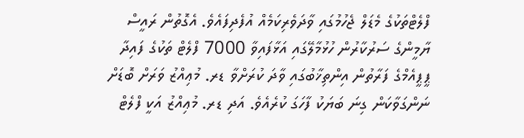ފްލެޓްތަކުގެ މެޑަލް ޖެހުމުގައި ވާދަވެރިކަމެއް އުފެދިފައެވެ. އެގޮތުން ރައީސް ޔާމީންގެ ސަރުކާރުން ހުޅުމާލޭގައި އަޅާފައިވާ 7000 ފްލެޓް ތަކުގެ ފައިދާ ޕީޕީއެމްގެ ފަރާތުން އިންތިޚާބުގައި ވާދަ ކުރަށްވާ ޑރ. މުޢިއްޒު ވަރަށް ބޮޑަށް ނަންގަވާކަން ގިނަ ބަޔަކު ފާހަގަ ކުރެއެވެ. އަދި ޑރ. މުޢިއްޒު އަކީ ފްލެޓް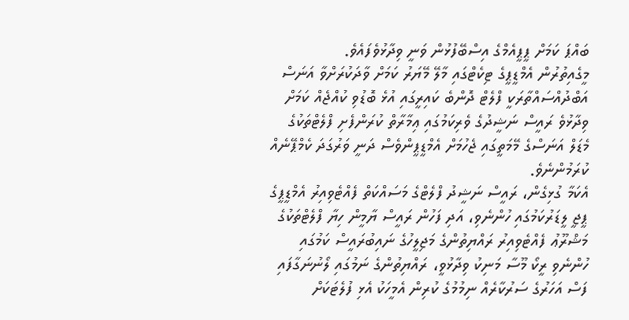ބައްޕަ ކަމަށް ޕީޕީއެމްގެ އިސްބޭފުޅުން ވަނީ ވިދާޅުވެފައެވެ.
މީގެއިތުރުން އެމްޑީޕީގެ ޓިކެޓްގައި މާލޭ މޭޔަރު ކަމަށް ވާދަކުރަށްވާ އަނަސް އަބްދުއްސައްތާރަކީ ފްލެޓް ދޮންބެ ކައިރީގައި އުޅެ ބޮޑުވި ކުއްޖެއް ކަމަށް ވިދާޅުވެ ރައީސް ނަޝީދުގެ ވެރިކަމުގައި ޢިމާރާތް ކުރަންފެށި ފްލެޓްތަކުގެ މެޑަލް އަނަސްގެ މޭމަތީގައި ޖެހުމަށް އެމްޑީޕީންވެސް ދަނީ ވަރުގަދަ ކެމްޕޭނެއް ކުރަމުންނެވެ.
އެކަމާ ގުޅިގެން، ރައީސް ނަޝީދު ފްލެޓްގެ މަސައްކަތް ފެއްޓެވިއިރު އެމްޑީޕީގެ ޕީޖީ ލީޑަރުކަމުގައި ހުންނެވި، އަދި ފަހުން ރައީސް ޔާމީން ހިޔާ ފްލެޓްތަކުގެ މަޝްރޫޢު ފެއްޓެވިއިރު ރައްޔިތުންގެ މަޖިލީހުގެ ނައިބުރައީސް ކަމުގައި ހުންނެވި ރީކޯ މޫސާ މަނިކު ވިދާޅުވީ، ރައްޔިތުންގެ ނަމުގައި ލޯނުނަގާފައި ފަސް އަހަރުގެ ސަރުކާރެއް ނިމުމުގެ ކުރިން އެމީހަކު އެޅި ފުލެޓަކަށް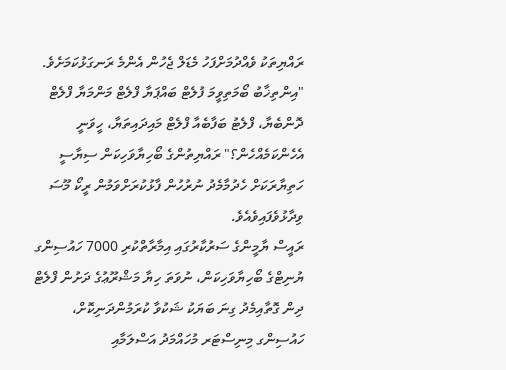ރައްޔިތަކު ވެއްދުމަށްފަހު މެޑަލް ޖެހުން އެންމެ ރަނގަޅުކަމަށެވެ.
"އިންތިޚާބު ބޯމަތިވީމަ ފުލެޓް ބައްޕަޔާ ފްލެޓް މަންމަޔާ ފްލެޓް ދޮންބެޔާ، ފްލެޓު ބަފާބެއާ ފްލެޓް މައިދައިތަޔާ، ހީވަނީ އެހެންކަމެއްހެން؟" ރައްޔިތުންގެ ބޯހިޔާވަހިކަން ސިޔާސީ ހަތިޔާރަކަށް ހެދުމާމެދު ނުރުހުން ފާޅުކުރަށްވަމުން ރީކޯ މޫސަ ވިދާޅުވެފައިވެއެވެ.
ރައީސް ޔާމީންގެ ސަރުކާރުގައި އިމާރާތްކުރި 7000 ހައުސިންގ ޔުނިޓްގެ ބޯހިޔާވަހިކަން، ނުވަތަ ހިޔާ މަޝްރޫޢުގެ ދަށުން ފްލެޓް ދިން ގޮތާއިމެދު ގިނަ ބަޔަކު ޝަކުވާ ކުރަމުންދަނިކޮށް، ހައުސިންގ މިނިސްޓަރ މުހައްމަދު އަސްލަމާއި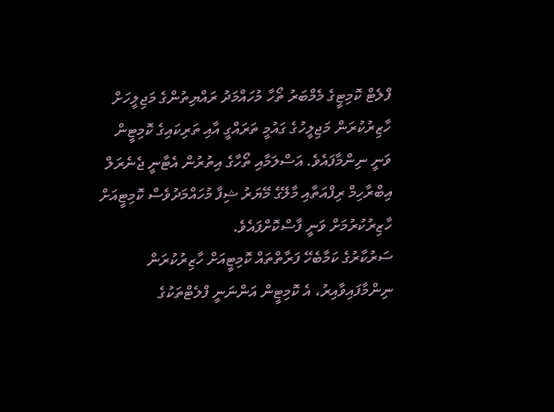ފްލެޓް ކޮމިޓީގެ މެމްބަރު ތޯހާ މުހައްމަދު ރައްޔިތުންގެ މަޖިލީހަށް ހާޒިރުކުރަން މަޖިލީހުގެ ގައުމީ ތަރައްގީ އާއި ތަރިކައިގެ ކޮމިޓީން ވަނީ ނިންމާފައެވެ. އަސްލަމާއި ތޯހާގެ އިތުރުން އެޓާނީ ޖެނެރަލް އިބްރާހިމް ރިފްއަތާއި މާލޭގެ މޭޔަރު ޝިފާ މުހައްމަދުވެސް ކޮމިޓީއަށް ހާޒިރުކުރުމަށް ވަނީ ފާސްކޮށްފައެވެ.
ސަރުކާރުގެ ކަމާބެހޭ ފަރާތްތައް ކޮމިޓީއަށް ހާޒިރުކުރަން ނިންމާފައިވާއިރު، އެ ކޮމިޓީން އަންނަނީ ފްލެޓްތަކުގެ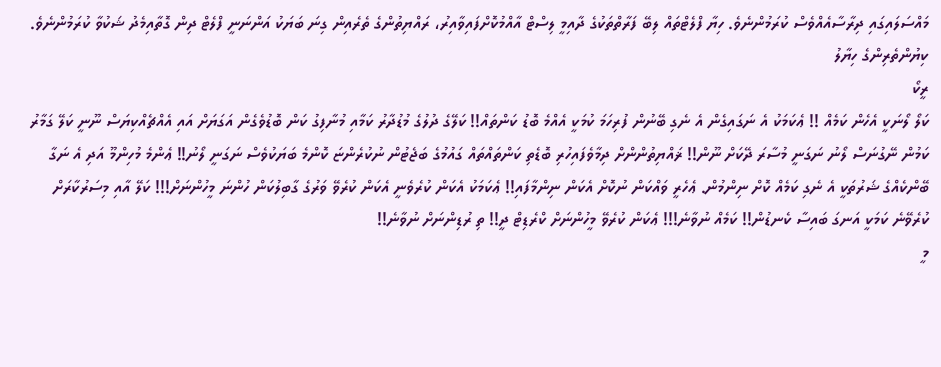މައްސަލައިގައި ދިރާސާއެއްވެސް ކުރަމުންނެވެ. ހިޔާ ފްލެޓްތައް ލިބޭ ފަރާތްތަކުގެ ދާއިމީ ލިސްޓް އާއްމުކޮށްފައިވާއިރު، ރައްޔިތުންގެ ތެރެއިން ގިނަ ބަޔަކު އަންނަނީ ފްލެޓް ދިން ގޮތާއިމެދު ޝަކުވާ ކުރަމުންނެވެ.
ކިޔުންތެރިންގެ ހިޔާލު
ރީކޯ
ކަލޯ ލޯނަކީ އެހެން ކަމެއް !! ޢެކަމަކު އެ ނަގައިގެން އެ ނެގި ބޭނުން ފުރިހަމަ ކުމަކީ އެއްމެ ބޮޑު ކަންތައް!! ކަލޭގެ ދުލުގެ މުޑުދާރު ކަމާއި މުނާފިގު ކަން ބޮޑުވެގެން އަގަޔަށް އައި އެއްޗެއްކިޔަސް ނޫނީ ކަލޭ ގަމާރު ކަމުން ނޭގުނަސް ލޯނު ނަގަނީ މުސާރަ ދޭކަށް ނޫން!! ޜައްޔިތުންންށް ދިމާވެފައިހުރި ބޮޑެތި ކަންތައްތައް ގައުމުގެ ބަޖެޓުން ނުކުރެންޏަ ކޮންމެ ބަޔަކުވެސް ނަގަނީ ލޯނު!! ޢެންމެ މުހިންމޫ އަދި އެ ނަގާ ބޭންކެއްގެ ޝަރުތަކީ އެ ނެގި ކަމެއް ކޮށް ނިންމުން. ޢެހެރީ ވައްކަން ނުކޮށް އެކަން ނިންމާފައި!! ޢެކަމަކު އެކަން ކުރެވެނީ އެކަން ކުރެވޭ ވަރުގެ ގާބިލުކަން ހުންނަ މީހުންނަށް!!! ކަލޭ އާއި މިސަރުކާރަށް ކުރެވޭނެ ކަމަކީ އަނގަ ބައިސާ ކެނޑުން!! ކަމެއް ނުވާނެ!!! ޢެކަން ކުރެވޭ މީހުންނަށް ކްރެޑިޓް ދީ!! ތި ރުޑިންނަށް ނުވާނެ!!
މީ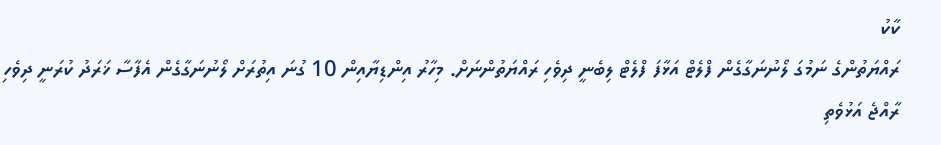ކާކު
ރައްޔަތުންގެ ނަމުގަ ލޯނުނަގާގެން ފްލެޓް އަޅާފަ ފްލެޓް ލިބެނީ ދިވެހި ރައްޔަތުންނަށް. މިހާރު އިންޑިޔާއިން 10 ގުނަ އިތުރަށް ލޯނުނަގާގެން އެފާސާ ޚަރަދު ކުރަނީ ދިވެހި ރާއްޖެ އަޅުވެތި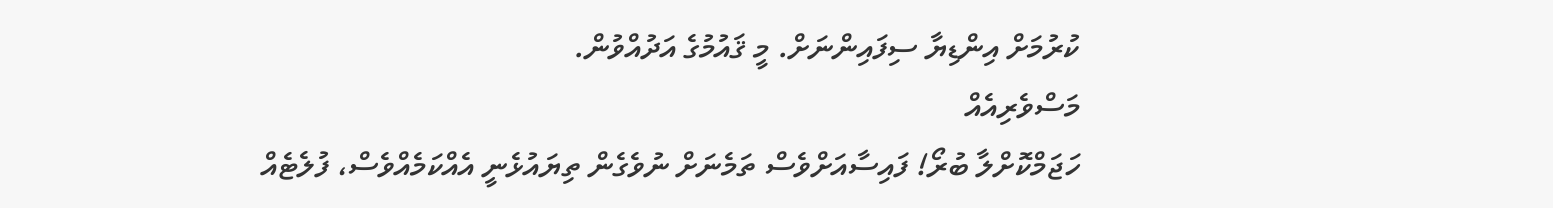ކުރުމަށް އިންޑިޔާ ސިފައިންނަށް. މީ ޤައުމުގެ އަދުއްވުން.
މަސްވެރިއެއް
ހަޖަމްކޮށްލާ ބުރޯ! ފައިސާއަށްވެސް ތަމެނަށް ނުވެގެން ތިޔައުޅެނީ އެއްކަމެއްވެސް، ފުލެޓެއް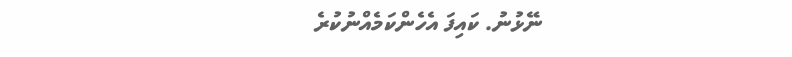ނޭޅުނު. ކައިފަ އެހެންކަމެއްނުކުރެ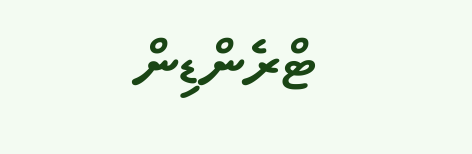ޓްރެންޑިން